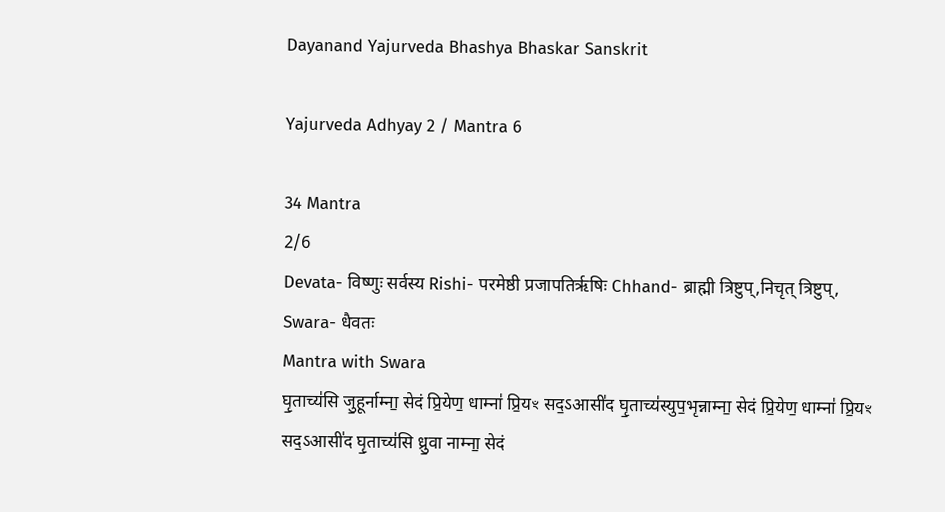Dayanand Yajurveda Bhashya Bhaskar Sanskrit

Yajurveda Adhyay 2 / Mantra 6

34 Mantra
2/6
Devata- विष्णुः सर्वस्य Rishi- परमेष्ठी प्रजापतिर्ऋषिः Chhand- ब्राह्मी त्रिष्टुप्,निचृत् त्रिष्टुप्, Swara- धैवतः
Mantra with Swara
घृ॒ताच्य॑सि जु॒हूर्नाम्ना॒ सेदं प्रि॒येण॒ धाम्ना॑ प्रि॒यꣳ सद॒ऽआसी॑द घृ॒ताच्य॑स्युप॒भृन्नाम्ना॒ सेदं प्रि॒येण॒ धाम्ना॑ प्रि॒यꣳ सद॒ऽआसी॑द घृ॒ताच्य॑सि ध्रु॒वा नाम्ना॒ सेदं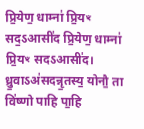प्रि॒येण॒ धाम्ना॑ प्रि॒यꣳ सद॒ऽआसी॑द प्रि॒येण॒ धाम्ना॑ प्रि॒यꣳ सदऽआसी॑द। ध्रु॒वाऽअ॑सदन्नृ॒तस्य॒ योनौ॒ ता वि॑ष्णो पाहि पा॒हि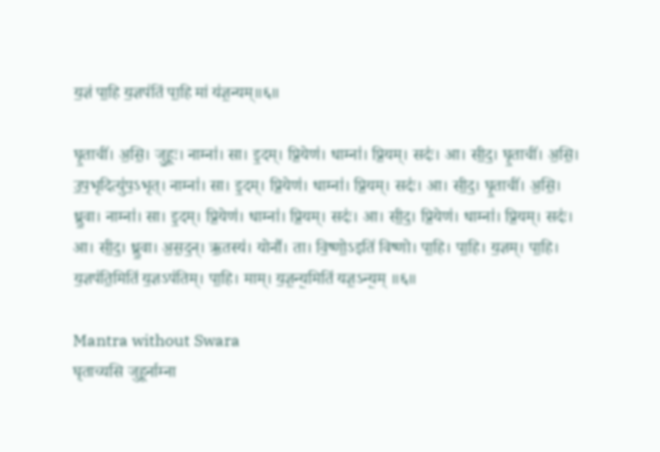य॒ज्ञं पा॒हि य॒ज्ञप॑तिं पा॒हि मां य॑ज्ञ॒न्यम्॥६॥

घृ॒ताची॑। अ॒सि॒। जु॒हूः। नाम्ना॑। सा। इ॒दम्। प्रि॒येण॑। धाम्ना॑। प्रि॒यम्। सदः॑। आ। सी॒द॒। घृ॒ताची॑। अ॒सि॒। उ॒प॒भृदित्यु॑प॒ऽभृत्। नाम्ना॑। सा। इ॒दम्। प्रि॒येण॑। धाम्ना॑। प्रि॒यम्। सदः॑। आ। सी॒द॒। घृ॒ताची॑। अ॒सि॒। ध्रु॒वा। नाम्ना॑। सा। इ॒दम्। प्रि॒येण॑। धाम्ना॑। प्रि॒यम्। सदः॑। आ। सी॒द॒। प्रि॒येण॑। धाम्ना॑। प्रि॒यम्। सदः॑। आ। सी॒द॒। ध्रु॒वा। अ॒स॒द॒न्। ऋ॒तस्य॑। योनौ॑। ता। वि॒ष्णो॒ऽइति॑ विष्णो। पा॒हि। पा॒हि। य॒ज्ञम्। पा॒हि। य॒ज्ञप॑ति॒मिति॑ य॒ज्ञऽप॑तिम्। पा॒हि। माम्। य॒ज्ञ॒न्य᳖मिति॑ यज्ञ॒ऽन्य᳖म् ॥६॥

Mantra without Swara
घृताच्यसि जुहूर्नाम्ना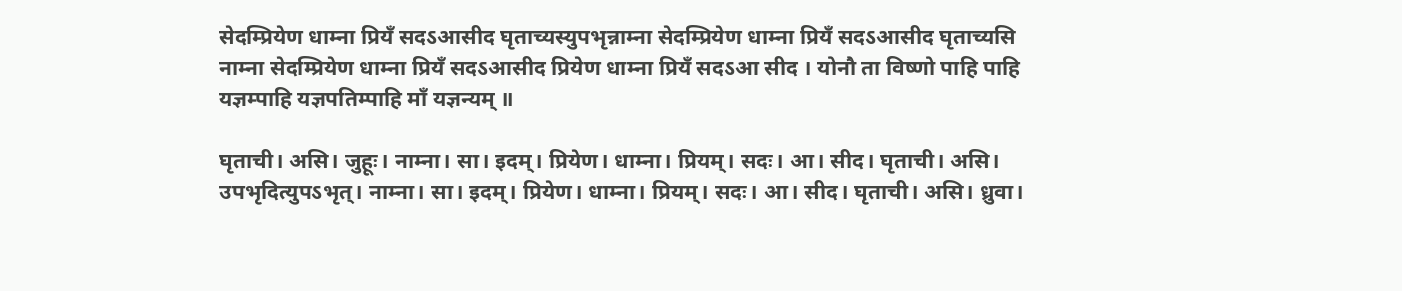सेदम्प्रियेण धाम्ना प्रियँ सदऽआसीद घृताच्यस्युपभृन्नाम्ना सेदम्प्रियेण धाम्ना प्रियँ सदऽआसीद घृताच्यसि नाम्ना सेदम्प्रियेण धाम्ना प्रियँ सदऽआसीद प्रियेण धाम्ना प्रियँ सदऽआ सीद । योनौ ता विष्णो पाहि पाहि यज्ञम्पाहि यज्ञपतिम्पाहि माँ यज्ञन्यम् ॥

घृताची। असि। जुहूः। नाम्ना। सा। इदम्। प्रियेण। धाम्ना। प्रियम्। सदः। आ। सीद। घृताची। असि। उपभृदित्युपऽभृत्। नाम्ना। सा। इदम्। प्रियेण। धाम्ना। प्रियम्। सदः। आ। सीद। घृताची। असि। ध्रुवा।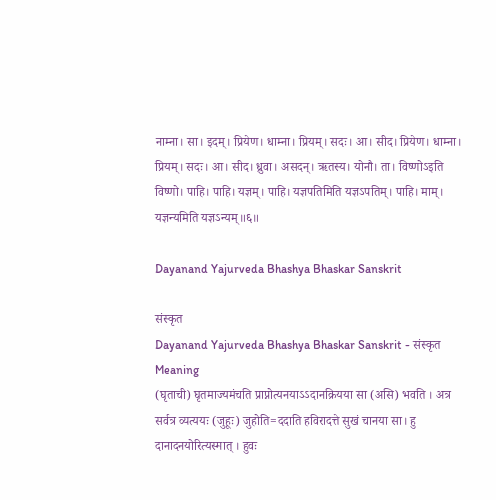नाम्ना। सा। इदम्। प्रियेण। धाम्ना। प्रियम्। सदः। आ। सीद। प्रियेण। धाम्ना। प्रियम्। सदः। आ। सीद। ध्रुवा। असदन्। ऋतस्य। योनौ। ता। विष्णोऽइति विष्णो। पाहि। पाहि। यज्ञम्। पाहि। यज्ञपतिमिति यज्ञऽपतिम्। पाहि। माम्। यज्ञन्यमिति यज्ञऽन्यम्॥६॥

Dayanand Yajurveda Bhashya Bhaskar Sanskrit

संस्कृत
Dayanand Yajurveda Bhashya Bhaskar Sanskrit - संस्कृत
Meaning
(घृताची) घृतमाज्यमंचति प्राप्नोत्यनयाऽऽदानक्रियया सा (असि) भवति । अत्र सर्वत्र व्यत्ययः (जुहूः) जुहोति=ददाति हविरादत्ते सुखं चानया सा। हु दानादनयोरित्यस्मात् । हुवः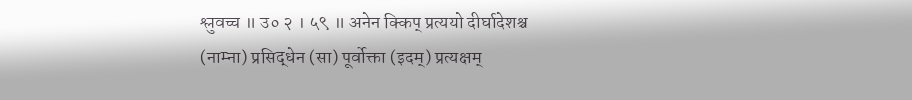श्लुवच्च ॥ उ० २ । ५९ ॥ अनेन क्किप् प्रत्ययो दीर्घादेशश्च (नाम्ना) प्रसिद्धेन (सा) पूर्वोक्ता (इदम्) प्रत्यक्षम्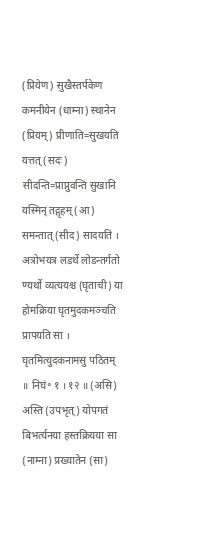(प्रियेण) सुखैस्तर्पकेण कमनीयेन (धाम्ना) स्थानेन (प्रियम्) प्रीणाति=सुखयति यत्तत् (सदः) सीदन्ति=प्राप्नुवन्ति सुखानि यस्मिन् तद्गृहम् (आ) समन्तात् (सीद) सादयति । अत्रोभयत्र लडर्थे लोडन्तर्गतो ण्यर्थो व्यत्ययश्च (घृताची) या होमक्रिया घृतमुदकमञ्चति प्रापयति सा । घृतमित्युदकनामसु पठितम् ॥ निघं॰ १ । १२ ॥ (असि) अस्ति (उपभृत्) योपगतं बिभर्त्यनया हस्तक्रियया सा (नाम्ना) प्रख्यातेन (सा)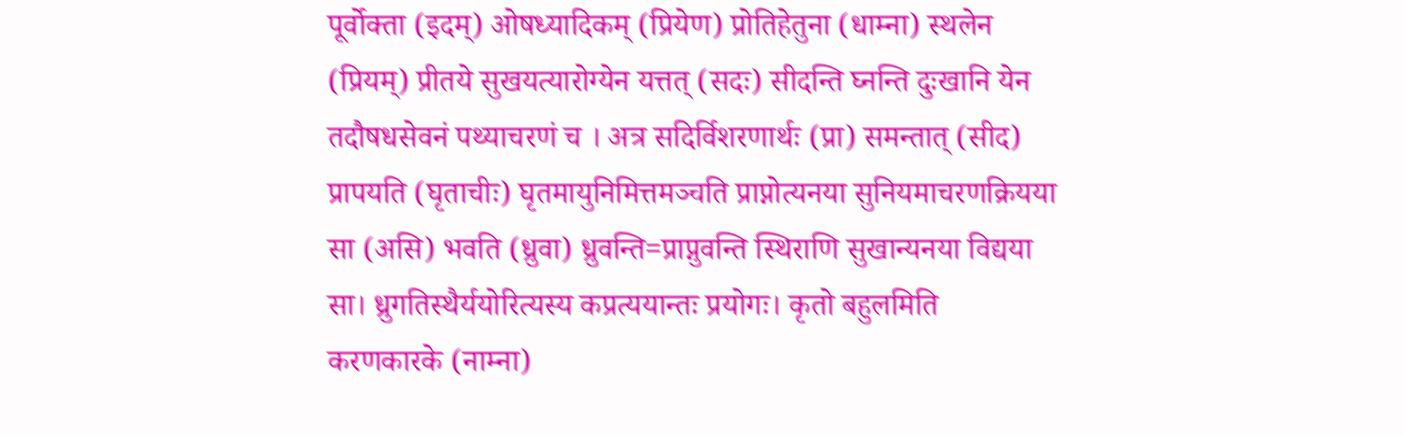पूर्वोक्ता (इदम्) ओषध्यादिकम् (प्रियेण) प्रोतिहेतुना (धाम्ना) स्थलेन (प्रियम्) प्रीतये सुखयत्यारोग्येन यत्तत् (सदः) सीदन्ति घ्नन्ति दुःखानि येन तदौषधसेवनं पथ्याचरणं च । अत्र सदिर्विशरणार्थः (प्रा) समन्तात् (सीद) प्रापयति (घृताचीः) घृतमायुनिमित्तमञ्चति प्राप्नोत्यनया सुनियमाचरणक्रियया सा (असि) भवति (ध्रुवा) ध्रुवन्ति=प्राप्नुवन्ति स्थिराणि सुखान्यनया विद्यया सा। ध्रुगतिस्थैर्ययोरित्यस्य कप्रत्ययान्तः प्रयोगः। कृतो बहुलमिति करणकारके (नाम्ना)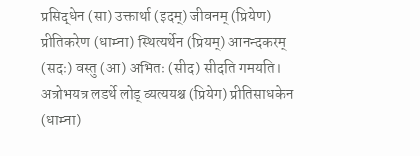प्रसिद्धेन (सा) उक्तार्था (इदम्) जीवनम् (प्रियेण) प्रीतिकरेण (धाम्ना) स्थित्यर्थेन (प्रियम्) आनन्दकरम् (सदः) वस्तु (आ) अभितः (सीद) सीदति गमयति। अत्रोभयत्र लडर्थे लोड् व्यत्ययश्च (प्रियेग) प्रीतिसाधकेन (धाम्ना)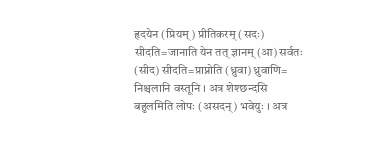हृदयेन (प्रियम्) प्रीतिकरम् (सदः) सीदति=जानाति येन तत् ज्ञानम् (आ) सर्वतः (सीद) सीदति=प्राप्नोति (ध्रुवा) ध्रुवाणि= निश्चलानि वस्तूनि । अत्र शेश्छन्दसि बहुलमिति लोपः (असदन्) भवेयुः । अत्र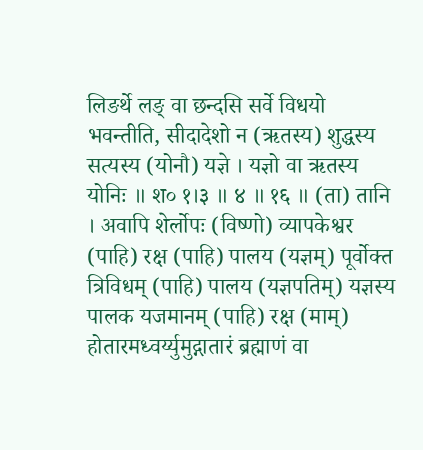लिङर्थे लङ् वा छन्दसि सर्वे विधयो भवन्तीति, सीदादेशो न (ऋतस्य) शुद्धस्य सत्यस्य (योनौ) यज्ञे । यज्ञो वा ऋतस्य योनिः ॥ श० १।३ ॥ ४ ॥ १६ ॥ (ता) तानि । अवापि शेर्लोपः (विष्णो) व्यापकेश्वर (पाहि) रक्ष (पाहि) पालय (यज्ञम्) पूर्वोक्त त्रिविधम् (पाहि) पालय (यज्ञपतिम्) यज्ञस्य पालक यजमानम् (पाहि) रक्ष (माम्) होतारमध्वर्य्युमुद्गातारं ब्रह्माणं वा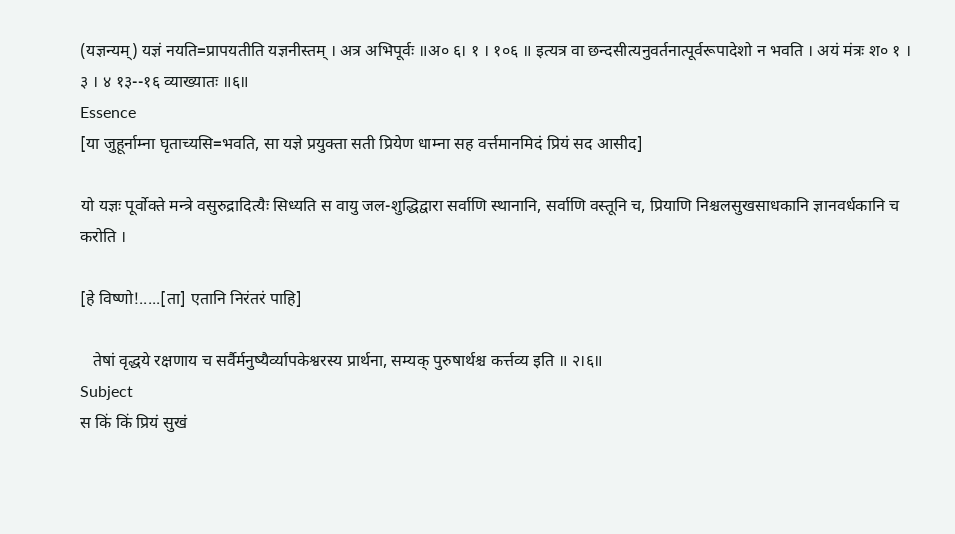(यज्ञन्यम्) यज्ञं नयति=प्रापयतीति यज्ञनीस्तम् । अत्र अभिपूर्वः ॥अ० ६। १ । १०६ ॥ इत्यत्र वा छन्दसीत्यनुवर्तनात्पूर्वरूपादेशो न भवति । अयं मंत्रः श० १ । ३ । ४ १३--१६ व्याख्यातः ॥६॥
Essence
[या जुहूर्नाम्ना घृताच्यसि=भवति, सा यज्ञे प्रयुक्ता सती प्रियेण धाम्ना सह वर्त्तमानमिदं प्रियं सद आसीद]

यो यज्ञः पूर्वोक्ते मन्त्रे वसुरुद्रादित्यैः सिध्यति स वायु जल-शुद्धिद्वारा सर्वाणि स्थानानि, सर्वाणि वस्तूनि च, प्रियाणि निश्चलसुखसाधकानि ज्ञानवर्धकानि च करोति ।

[हे विष्णो!.....[ता] एतानि निरंतरं पाहि]

   तेषां वृद्धये रक्षणाय च सर्वैर्मनुष्यैर्व्यापकेश्वरस्य प्रार्थना, सम्यक् पुरुषार्थश्च कर्त्तव्य इति ॥ २।६॥
Subject
स किं किं प्रियं सुखं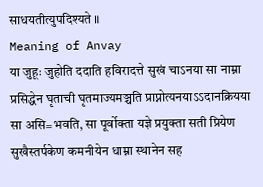साधयतीत्युपदिश्यते ॥
Meaning of Anvay
या जुहूः जुहोति ददाति हविरादत्ते सुखं चाऽनया सा नाम्ना प्रसिद्धेन घृताची घृतमाज्यमञ्चति प्राप्नोत्यनयाऽऽदानक्रियया सा असि=भवति, सा पूर्वोक्ता यज्ञे प्रयुक्ता सती प्रियेण सुखैस्तर्पकेण कमनीयेन धाम्ना स्थानेन सह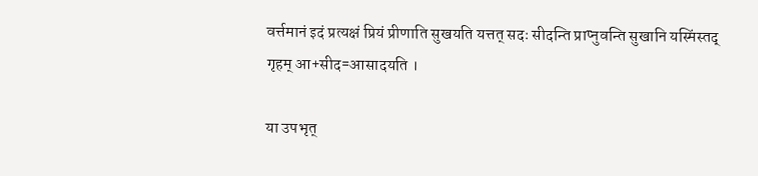वर्त्तमानं इदं प्रत्यक्षं प्रियं प्रीणाति सुखयति यत्तत् सदः सीदन्ति प्राप्नुवन्ति सुखानि यस्मिंस्तद् गृहम् आ+सीद=आसादयति ।

या उपभृत्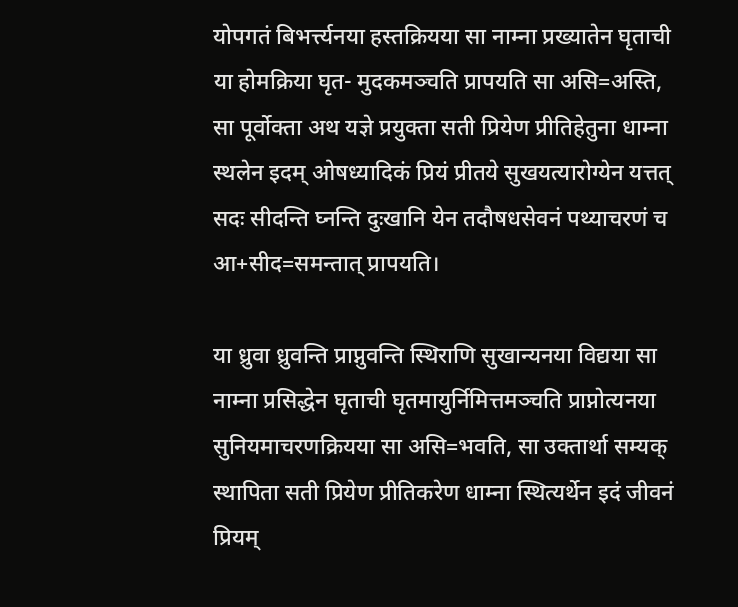योपगतं बिभर्त्त्यनया हस्तक्रियया सा नाम्ना प्रख्यातेन घृताची या होमक्रिया घृत- मुदकमञ्चति प्रापयति सा असि=अस्ति, सा पूर्वोक्ता अथ यज्ञे प्रयुक्ता सती प्रियेण प्रीतिहेतुना धाम्ना स्थलेन इदम् ओषध्यादिकं प्रियं प्रीतये सुखयत्यारोग्येन यत्तत् सदः सीदन्ति घ्नन्ति दुःखानि येन तदौषधसेवनं पथ्याचरणं च आ+सीद=समन्तात् प्रापयति।

या ध्रुवा ध्रुवन्ति प्राप्नुवन्ति स्थिराणि सुखान्यनया विद्यया सा नाम्ना प्रसिद्धेन घृताची घृतमायुर्निमित्तमञ्चति प्राप्नोत्यनया सुनियमाचरणक्रियया सा असि=भवति, सा उक्तार्था सम्यक् स्थापिता सती प्रियेण प्रीतिकरेण धाम्ना स्थित्यर्थेन इदं जीवनं प्रियम्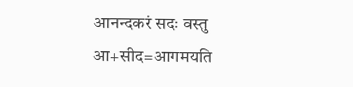आनन्दकरं सदः वस्तु आ+सीद=आगमयति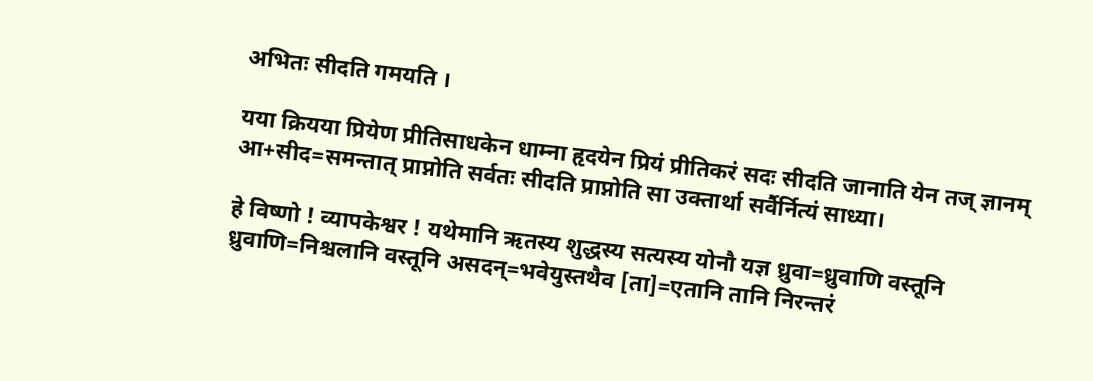अभितः सीदति गमयति ।

यया क्रियया प्रियेण प्रीतिसाधकेन धाम्ना हृदयेन प्रियं प्रीतिकरं सदः सीदति जानाति येन तज् ज्ञानम् आ+सीद=समन्तात् प्राप्नोति सर्वतः सीदति प्राप्नोति सा उक्तार्था सर्वैर्नित्यं साध्या।

हे विष्णो ! व्यापकेश्वर ! यथेमानि ऋतस्य शुद्धस्य सत्यस्य योनौ यज्ञ ध्रुवा=ध्रुवाणि वस्तूनि ध्रुवाणि=निश्चलानि वस्तूनि असदन्=भवेयुस्तथैव [ता]=एतानि तानि निरन्तरं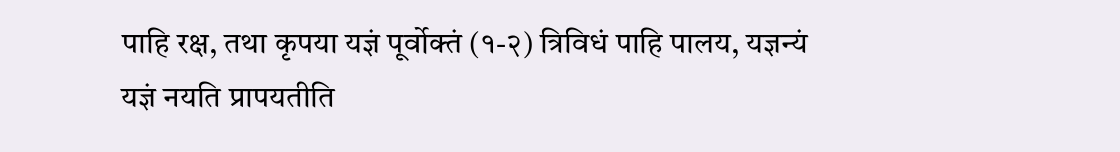पाहि रक्ष, तथा कृपया यज्ञं पूर्वोक्तं (१-२) त्रिविधं पाहि पालय, यज्ञन्यं यज्ञं नयति प्रापयतीति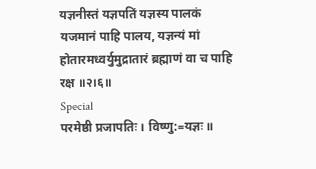यज्ञनीस्तं यज्ञपतिं यज्ञस्य पालकं यजमानं पाहि पालय, यज्ञन्यं मां होतारमध्वर्युमुद्रातारं ब्रह्माणं वा च पाहि रक्ष ॥२।६॥
Special
परमेष्ठी प्रजापतिः । विष्णु:=यज्ञः ॥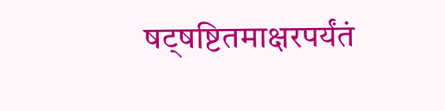षट्षष्टितमाक्षरपर्यंतं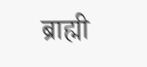ब्राह्मी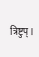त्रिष्टुप्।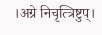।अग्रे निचृत्त्रिष्टुप्।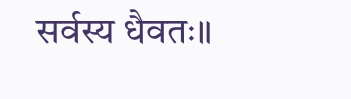सर्वस्य धैवतः॥